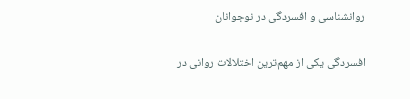روانشناسی و افسردگی در نوجوانان

افسردگی یکی از مهم‌ترین اختلالات روانی در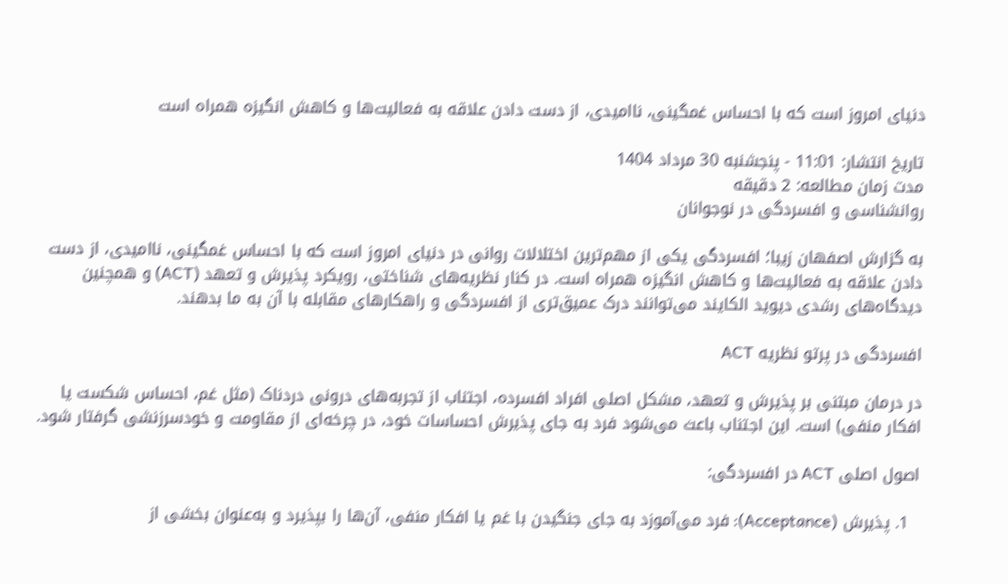دنیای امروز است که با احساس غمگینی، ناامیدی، از دست دادن علاقه به فعالیت‌ها و کاهش انگیزه همراه است

تاریخ انتشار: 11:01 - پنجشنبه 30 مرداد 1404
مدت زمان مطالعه: 2 دقیقه
روانشناسی و افسردگی در نوجوانان

به گزارش اصفهان زیبا؛ افسردگی یکی از مهم‌ترین اختلالات روانی در دنیای امروز است که با احساس غمگینی، ناامیدی، از دست دادن علاقه به فعالیت‌ها و کاهش انگیزه همراه است. در کنار نظریه‌های شناختی، رویکرد پذیرش و تعهد (ACT) و همچنین دیدگاه‌های رشدی دیوید الکایند می‌توانند درک عمیق‌تری از افسردگی و راهکارهای مقابله با آن به ما بدهند.

افسردگی در پرتو نظریه ACT

در درمان مبتنی بر پذیرش و تعهد، مشکل اصلی افراد افسرده، اجتناب از تجربه‌های درونی دردناک (مثل غم، احساس شکست یا افکار منفی) است. این اجتناب باعث می‌شود فرد به جای پذیرش احساسات خود، در چرخه‌ای از مقاومت و خودسرزنشی گرفتار شود.

اصول اصلی ACT در افسردگی:

  1. پذیرش (Acceptance): فرد می‌آموزد به جای جنگیدن با غم یا افکار منفی، آن‌ها را بپذیرد و به‌عنوان بخشی از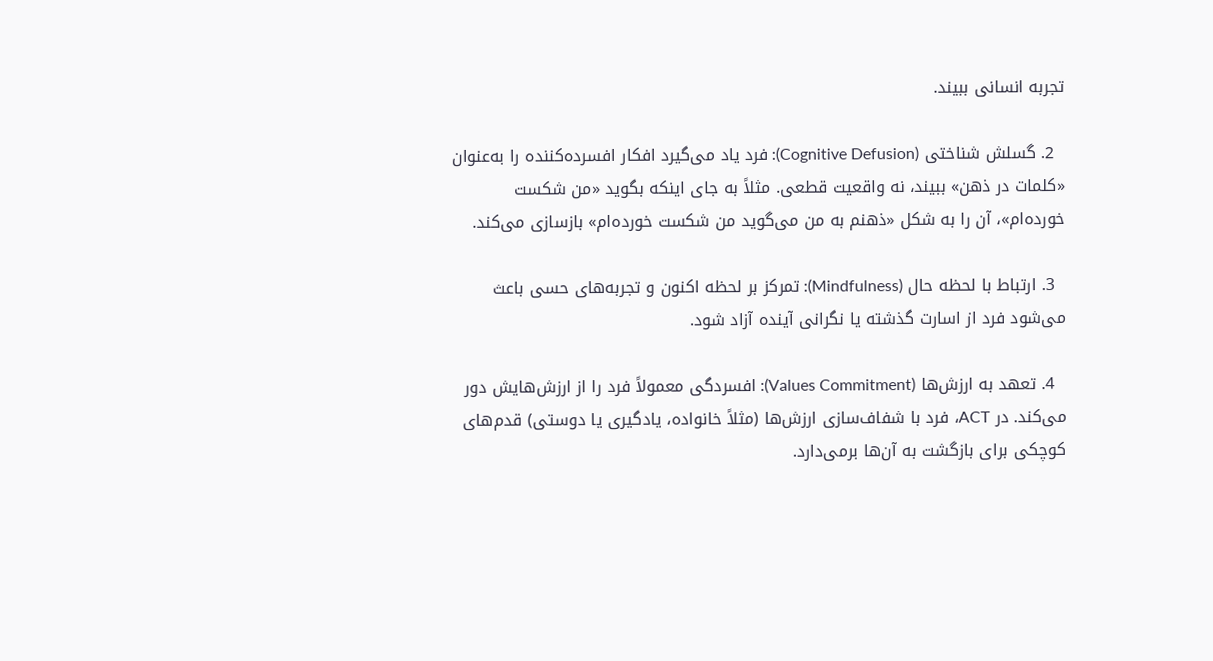تجربه انسانی ببیند.

  2. گسلش شناختی (Cognitive Defusion): فرد یاد می‌گیرد افکار افسرده‌کننده را به‌عنوان «کلمات در ذهن» ببیند، نه واقعیت قطعی. مثلاً به جای اینکه بگوید «من شکست خورده‌ام»، آن را به شکل «ذهنم به من می‌گوید من شکست خورده‌ام» بازسازی می‌کند.

  3. ارتباط با لحظه حال (Mindfulness): تمرکز بر لحظه اکنون و تجربه‌های حسی باعث می‌شود فرد از اسارت گذشته یا نگرانی آینده آزاد شود.

  4. تعهد به ارزش‌ها (Values Commitment): افسردگی معمولاً فرد را از ارزش‌هایش دور می‌کند. در ACT، فرد با شفاف‌سازی ارزش‌ها (مثلاً خانواده، یادگیری یا دوستی) قدم‌های کوچکی برای بازگشت به آن‌ها برمی‌دارد.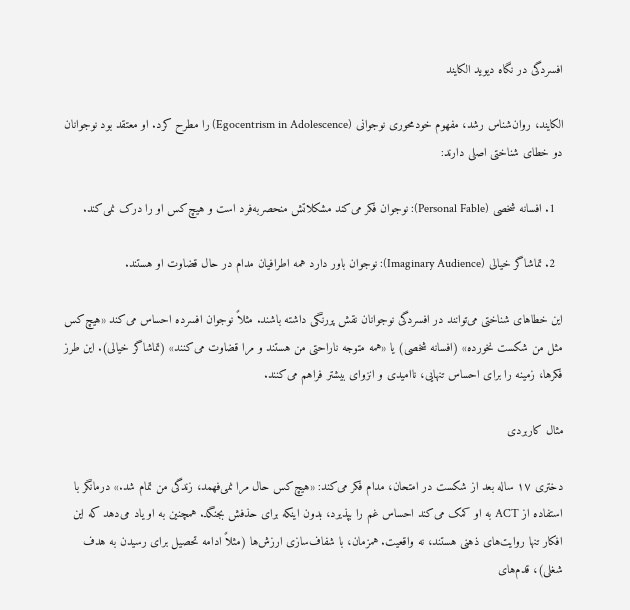افسردگی در نگاه دیوید الکایند

الکایند، روان‌شناس رشد، مفهوم خودمحوری نوجوانی (Egocentrism in Adolescence) را مطرح کرد. او معتقد بود نوجوانان دو خطای شناختی اصلی دارند:

  1. افسانه شخصی (Personal Fable): نوجوان فکر می‌کند مشکلاتش منحصربه‌فرد است و هیچ‌کس او را درک نمی‌کند.

  2. تماشاگر خیالی (Imaginary Audience): نوجوان باور دارد همه اطرافیان مدام در حال قضاوت او هستند.

این خطاهای شناختی می‌توانند در افسردگی نوجوانان نقش پررنگی داشته باشند. مثلاً نوجوان افسرده احساس می‌کند «هیچ‌کس مثل من شکست نخورده» (افسانه شخصی) یا «همه متوجه ناراحتی من هستند و مرا قضاوت می‌کنند» (تماشاگر خیالی). این طرز فکرها، زمینه را برای احساس تنهایی، ناامیدی و انزوای بیشتر فراهم می‌کنند.

مثال کاربردی

دختری ۱۷ ساله بعد از شکست در امتحان، مدام فکر می‌کند: «هیچ‌کس حال مرا نمی‌فهمد، زندگی من تمام شد.» درمانگر با استفاده از ACT به او کمک می‌کند احساس غم را بپذیرد، بدون اینکه برای حذفش بجنگد. همچنین به او یاد می‌دهد که این افکار تنها روایت‌های ذهنی هستند، نه واقعیت. همزمان، با شفاف‌سازی ارزش‌ها (مثلاً ادامه تحصیل برای رسیدن به هدف شغلی)، قدم‌های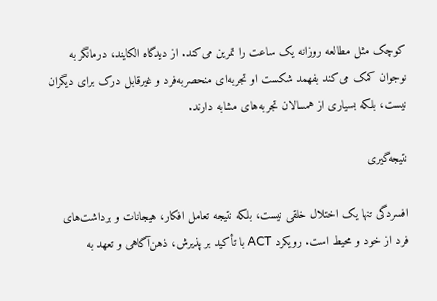کوچک مثل مطالعه روزانه یک ساعت را تمرین می‌کند. از دیدگاه الکایند، درمانگر به نوجوان کمک می‌کند بفهمد شکست او تجربه‌ای منحصربه‌فرد و غیرقابل درک برای دیگران نیست، بلکه بسیاری از همسالان تجربه‌های مشابه دارند.

نتیجه‌گیری

افسردگی تنها یک اختلال خلقی نیست، بلکه نتیجه تعامل افکار، هیجانات و برداشت‌های فرد از خود و محیط است. رویکرد ACT با تأکید بر پذیرش، ذهن‌آگاهی و تعهد به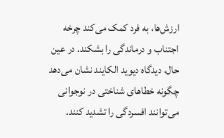ارزش‌ها، به فرد کمک می‌کند چرخه اجتناب و درماندگی را بشکند. در عین حال، دیدگاه دیوید الکایند نشان می‌دهد چگونه خطاهای شناختی در نوجوانی می‌توانند افسردگی را تشدید کنند.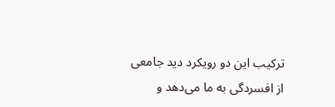ترکیب این دو رویکرد دید جامعی از افسردگی به ما می‌دهد و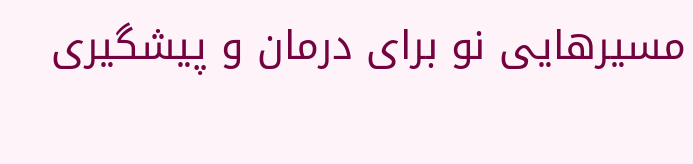مسیرهایی نو برای درمان و پیشگیری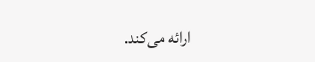ارائه می‌کند.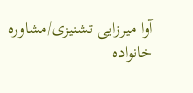آوا میرزایی تشنیزی/مشاوره خانواده